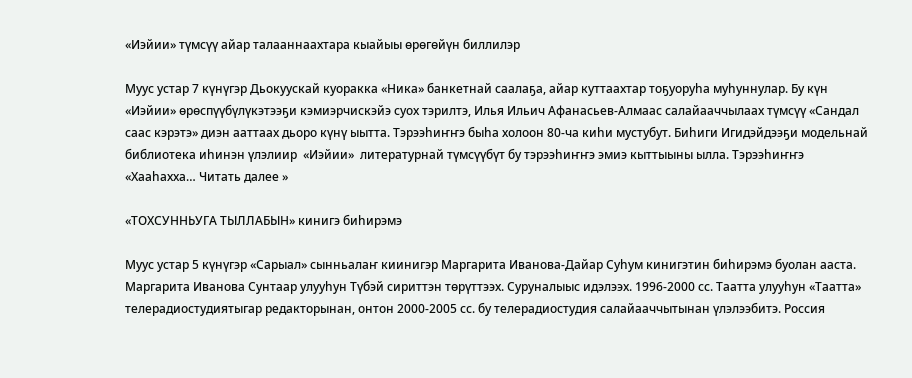«Иэйии» түмсүү айар талааннаахтара кыайыы өрөгөйүн биллилэр

Муус устар 7 күнүгэр Дьокуускай куоракка «Ника» банкетнай саалаҕа, айар куттаахтар тоҕуоруһа муһуннулар. Бу күн «Иэйии» өрөспүүбүлүкэтээҕи кэмиэрчискэйэ суох тэрилтэ, Илья Ильич Афанасьев-Алмаас салайааччылаах түмсүү «Сандал саас кэрэтэ» диэн ааттаах дьоро күнү ыытта. Тэрээһиҥҥэ быһа холоон 80-ча киһи мустубут. Биһиги Игидэйдээҕи модельнай библиотека иһинэн үлэлиир  «Иэйии»  литературнай түмсүүбүт бу тэрээһиҥҥэ эмиэ кыттыыны ылла. Тэрээһиҥҥэ «Хааһахха… Читать далее »

«ТОХСУННЬУГА ТЫЛЛАБЫН» кинигэ биһирэмэ

Муус устар 5 күнүгэр «Сарыал» сынньалаҥ киинигэр Маргарита Иванова-Дайар Суһум кинигэтин биһирэмэ буолан ааста. Маргарита Иванова Сунтаар улууһун Түбэй сириттэн төрүттээх. Суруналыыс идэлээх. 1996-2000 сс. Таатта улууһун «Таатта» телерадиостудиятыгар редакторынан, онтон 2000-2005 сс. бу телерадиостудия салайааччытынан үлэлээбитэ. Россия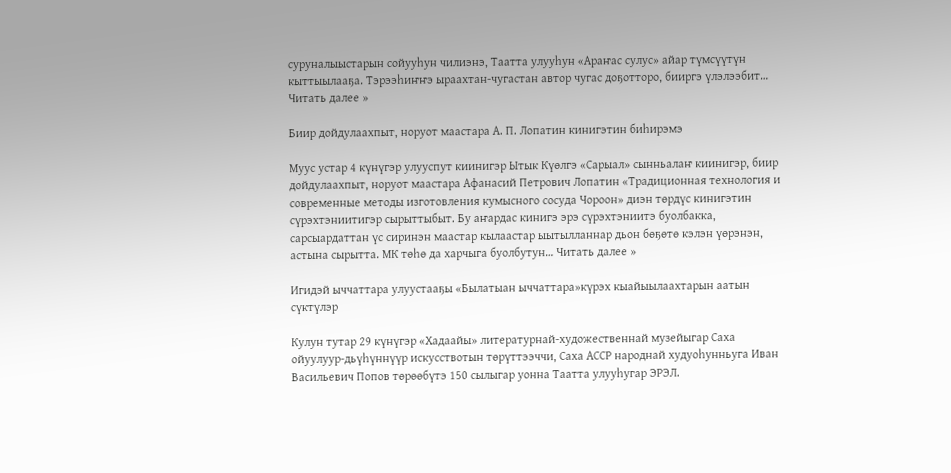суруналыыстарын сойууһун чилиэнэ, Таатта улууһун «Араҥас сулус» айар түмсүүтүн кыттыылааҕа. Тэрээһиҥҥэ ыраахтан-чугастан автор чугас доҕотторо, бииргэ үлэлээбит… Читать далее »

Биир дойдулаахпыт, норуот маастара А. П. Лопатин кинигэтин биһирэмэ

Муус устар 4 күнүгэр улууспут киинигэр Ытык Күөлгэ «Сарыал» сынньалаҥ киинигэр, биир дойдулаахпыт, норуот маастара Афанасий Петрович Лопатин «Традиционная технология и современные методы изготовления кумысного сосуда Чороон» диэн төрдүс кинигэтин сүрэхтэниитигэр сырыттыбыт. Бу аҥардас кинигэ эрэ сүрэхтэниитэ буолбакка, сарсыардаттан үс сиринэн маастар кылаастар ыытылланнар дьон бөҕөтө кэлэн үөрэнэн, астына сырытта. МК төһө да харчыга буолбутун… Читать далее »

Игидэй ыччаттара улуустааҕы «Былатыан ыччаттара»күрэх кыайыылаахтарын аатын сүктүлэр

Кулун тутар 29 күнүгэр «Хадаайы» литературнай-художественнай музейыгар Саха ойуулуур-дьүһүннүүр искусствотын төрүттээччи, Саха АССР народнай худуоһунньуга Иван Васильевич Попов төрөөбүтэ 150 сылыгар уонна Таатта улууһугар ЭРЭЛ.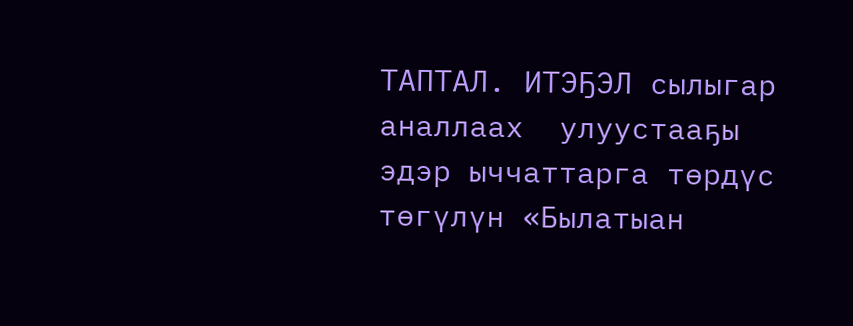ТАПТАЛ. ИТЭҔЭЛ сылыгар аналлаах  улуустааҕы эдэр ыччаттарга төрдүс төгүлүн «Былатыан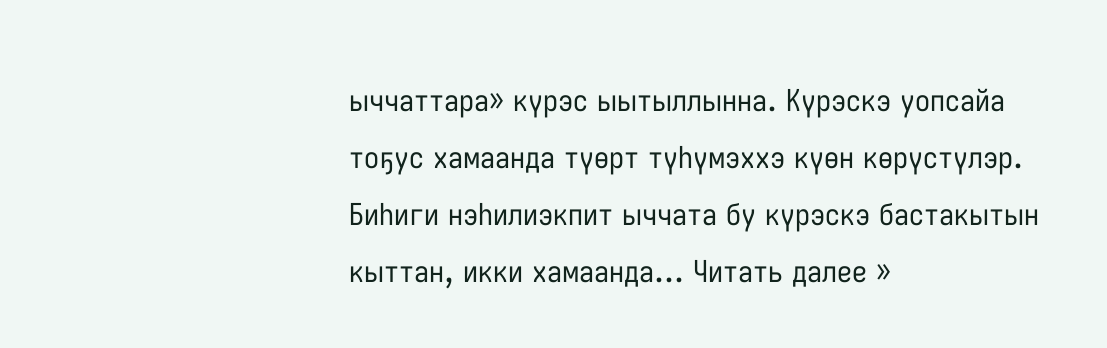ыччаттара» күрэс ыытыллынна. Күрэскэ уопсайа тоҕус хамаанда түөрт түһүмэххэ күөн көрүстүлэр. Биһиги нэһилиэкпит ыччата бу күрэскэ бастакытын кыттан, икки хамаанда… Читать далее »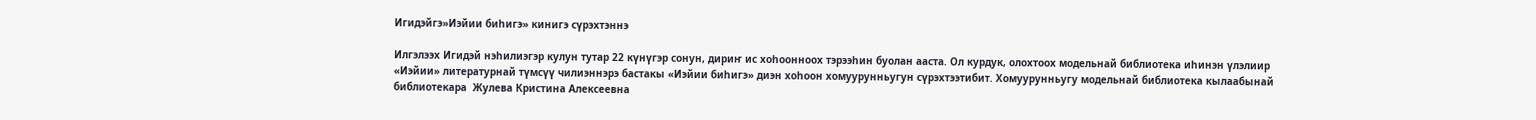Игидэйгэ»Иэйии биһигэ» кинигэ сүрэхтэннэ

Илгэлээх Игидэй нэһилиэгэр кулун тутар 22 күнүгэр сонун, дириҥ ис хоһоонноох тэрээһин буолан ааста. Ол курдук, олохтоох модельнай библиотека иһинэн үлэлиир «Иэйии» литературнай түмсүү чилиэннэрэ бастакы «Иэйии биһигэ» диэн хоһоон хомуурунньугун сүрэхтээтибит. Хомуурунньугу модельнай библиотека кылаабынай библиотекара  Жулева Кристина Алексеевна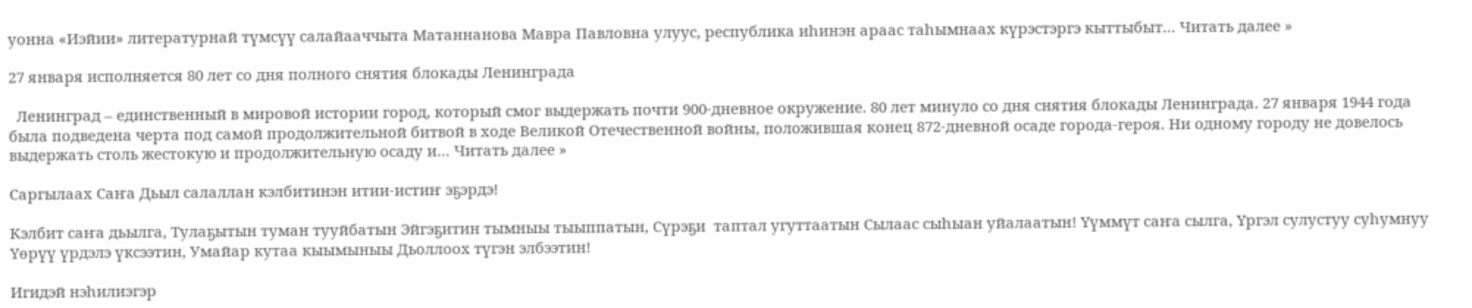уонна «Иэйии» литературнай түмсүү салайааччыта Матаннанова Мавра Павловна улуус, республика иһинэн араас таһымнаах күрэстэргэ кыттыбыт… Читать далее »

27 января исполняется 80 лет со дня полного снятия блокады Ленинграда

  Ленинград – единственный в мировой истории город, который смог выдержать почти 900-дневное окружение. 80 лет минуло со дня снятия блокады Ленинграда. 27 января 1944 года была подведена черта под самой продолжительной битвой в ходе Великой Отечественной войны, положившая конец 872-дневной осаде города-героя. Ни одному городу не довелось выдержать столь жестокую и продолжительную осаду и… Читать далее »

Саргылаах Саҥа Дьыл салаллан кэлбитинэн итии-истиҥ эҕэрдэ!

Кэлбит саҥа дьылга, Тулаҕытын туман тууйбатын Эйгэҕитин тымныы тыыппатын, Сүрэҕи  таптал угуттаатын Сылаас сыһыан уйалаатын! Үүммүт саҥа сылга, Үргэл сулустуу суһумнуу Үөрүү үрдэлэ үксээтин, Умайар кутаа кыымыныы Дьоллоох түгэн элбээтин!

Игидэй нэһилиэгэр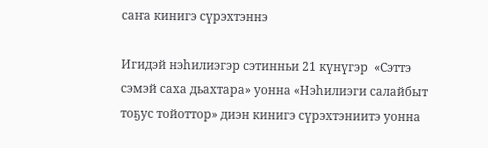саҥа кинигэ сүрэхтэннэ

Игидэй нэһилиэгэр сэтинньи 21 күнүгэр  «Сэттэ сэмэй саха дьахтара» уонна «Нэһилиэги салайбыт тоҕус тойоттор» диэн кинигэ сүрэхтэниитэ уонна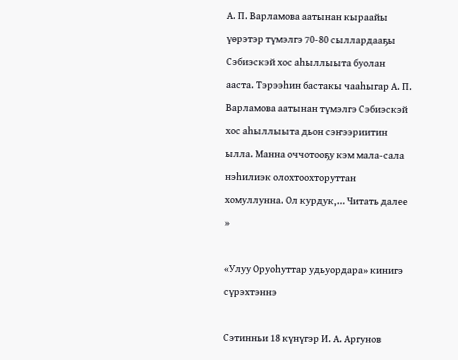А. П. Варламова аатынан кыраайы үөрэтэр түмэлгэ 70-80 сыллардааҕы Сэбиэскэй хос аһыллыыта буолан ааста. Тэрээһин бастакы чааһыгар А. П. Варламова аатынан түмэлгэ Сэбиэскэй хос аһыллыыта дьон сэҥээриитин ылла. Манна оччотооҕу кэм мала-сала нэһилиэк олохтоохторуттан хомуллунна. Ол курдук,… Читать далее »

«Улуу Оруоһуттар удьуордара» кинигэ сүрэхтэннэ

Сэтинньи 18 күнүгэр И. А. Аргунов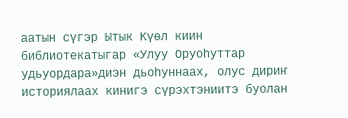аатын сүгэр Ытык Күөл киин библиотекатыгар «Улуу Оруоһуттар удьуордара»диэн дьоһуннаах, олус дириҥ историялаах кинигэ сүрэхтэниитэ буолан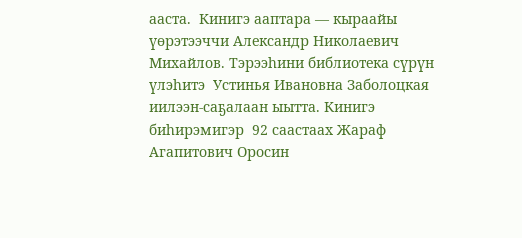ааста.  Кинигэ ааптара — кыраайы үөрэтээччи Александр Николаевич Михайлов. Тэрээһини библиотека сүрүн үлэһитэ  Устинья Ивановна Заболоцкая иилээн-саҕалаан ыытта. Кинигэ биһирэмигэр  92 саастаах Жараф Агапитович Оросин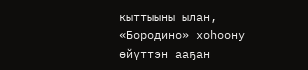кыттыыны ылан, «Бородино» хоһоону өйүттэн ааҕан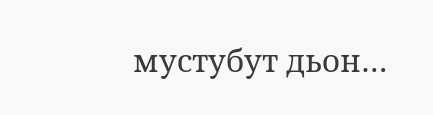мустубут дьон…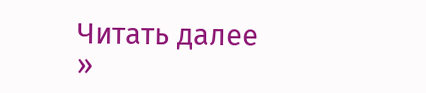Читать далее »